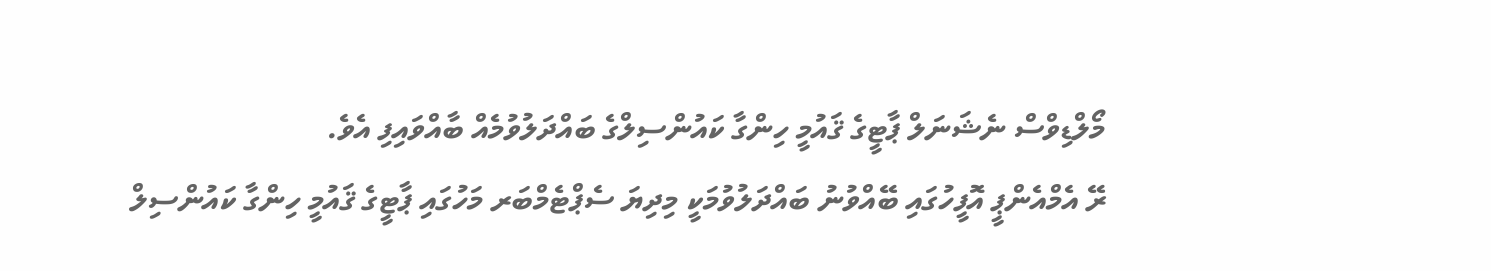މޯލްޑިވްސް ނެޝަނަލް ޕާޓީގެ ޤައުމީ ހިންގާ ކައުންސިލްގެ ބައްދަލުވުމެއް ބާއްވައިފި އެވެ.
ރޭ އެމްއެންޕީ އޮފީހުގައި ބޭއްވުނު ބައްދަލުވުމަކީ މިދިޔަ ސެޕްޓެމްބަރ މަހުގައި ޕާޓީގެ ޤައުމީ ހިންގާ ކައުންސިލް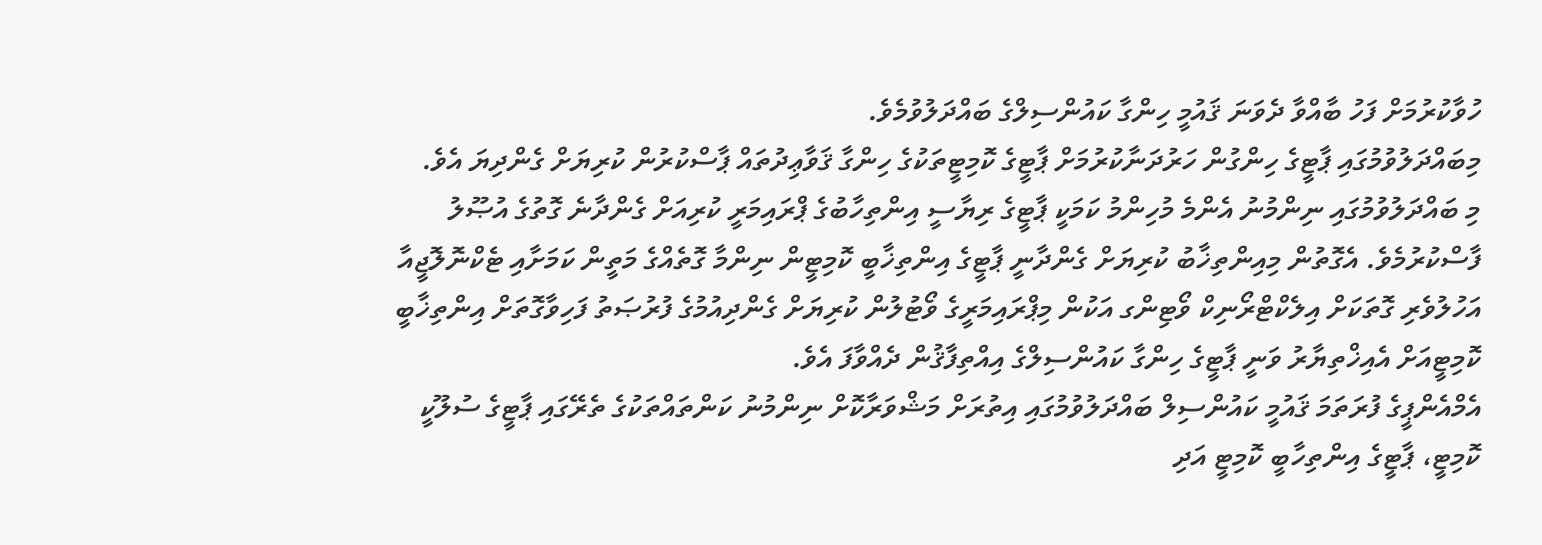ހުވާކުރުމަށް ފަހު ބާއްވާ ދެވަނަ ޤައުމީ ހިންގާ ކައުންސިލްގެ ބައްދަލުވުމެވެ.
މިބައްދަލުވުމުގައި ޕާޓީގެ ހިންގުން ހަރުދަނާކުރުމަށް ޕާޓީގެ ކޮމިޓީތަކުގެ ހިންގާ ޤަވާޢިދުތައް ޕާސްކުރުން ކުރިޔަށް ގެންދިޔަ އެވެ.
މި ބައްދަލުވުމުގައި ނިންމުނު އެންމެ މުހިންމު ކަމަކީ ޕާޓީގެ ރިޔާސީ އިންތިހާބުގެ ޕްރައިމަރީ ކުރިއަށް ގެންދާނެ ގޮތުގެ އުޞޫލު ފާސްކުރުމެވެ. އެގޮތުން މިއިންތިޚާބު ކުރިޔަށް ގެންދާނީ ޕާޓީގެ އިންތިޚާބީ ކޮމިޓީން ނިންމާ ގޮތެއްގެ މަތީން ކަމަށާއި ޓެކްނޮލޮޖީއާ އަހުލުވެރި ގޮތަކަށް އިލެކްޓްރޯނިކް ވޯޓިންގ އަކުން މިޕްރައިމަރީގެ ވޯޓުލުން ކުރިޔަށް ގެންދިއުމުގެ ފުރުޞަތު ފަހިވާގޮތަށް އިންތިޚާބީ ކޮމިޓީއަށް އެއިޚްތިޔާރު ވަނީ ޕާޓީގެ ހިންގާ ކައުންސިލްގެ އިއްތިފާޤުން ދެއްވާފަ އެވެ.
އެމްއެންޕީގެ ފުރަތަމަ ޤައުމީ ކައުންސިލް ބައްދަލުވުމުގައި އިތުރަށް މަޝްވަރާކޮށް ނިންމުނު ކަންތައްތަކުގެ ތެރޭގައި ޕާޓީގެ ސުލޫކީ ކޮމިޓީ، ޕާޓީގެ އިންތިހާބީ ކޮމިޓީ އަދި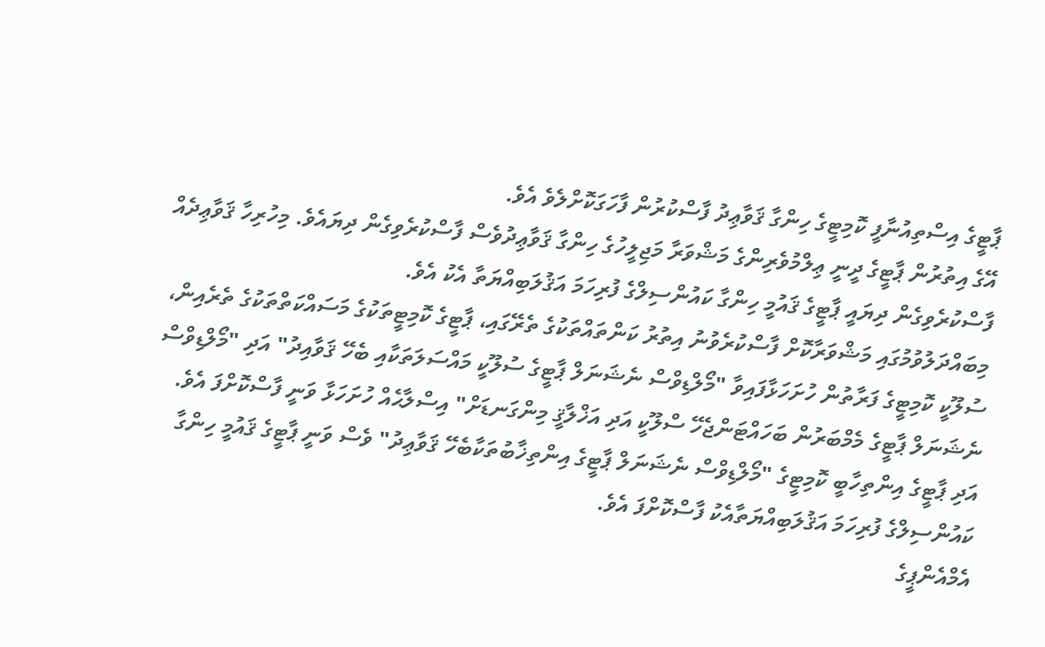ޕާޓީގެ އިސްތިއުނާފީ ކޮމިޓީގެ ހިންގާ ޤަވާޢިދު ފާސްކުރުން ފާހަގަކޮށްލެވެ އެވެ.
އޭގެ އިތުރުން ޕާޓީގެ ދީނީ ޢިލްމުވެރިންގެ މަޝްވަރާ މަޖިލީހުގެ ހިންގާ ޤަވާޢިދުވެސް ފާސްކުރެވިގެން ދިޔައެވެ. މިހުރިހާ ޤަވާޢިދެއް ފާސްކުރެވިގެން ދިޔައީ ޕާޓީގެ ޤައުމީ ހިންގާ ކައުންސިލްގެ ފުރިހަމަ އަޤުލަބިއްޔަތާ އެކު އެވެ.
މިބައްދަލުވުމުގައި މަޝްވަރާކޮށް ފާސްކުރެވުނު އިތުރު ކަންތައްތަކުގެ ތެރޭގައި، ޕާޓީގެ ކޮމިޓީތަކުގެ މަސައްކަތްތަކުގެ ތެރެއިން، ސުލޫކީ ކޮމިޓީގެ ފަރާތުން ހުށަހަޅާފައިވާ "މޯލްޑިވްސް ނެޝަނަލް ޕާޓީގެ ސުލޫކީ މައްސަލަތަކާއި ބެހޭ ޤަވާއިދު" އަދި "މޯލްޑިވްސް ނެޝަނަލް ޕާޓީގެ މެމްބަރުން ބަހައްޓަންޖެހޭ ސްލޫކީ އަދި އަޚްލާޤީ މިންގަނޑަށް" އިސްލާޙެއް ހުށަހަޅާ ވަނީ ފާސްކޮށްފަ އެވެ. އަދި ޕާޓީގެ އިންތިހާބީ ކޮމިޓީގެ "މޯލްޑިވްސް ނެޝަނަލް ޕާޓީގެ އިންތިޚާބުތަކާބެހޭ ޤަވާޢިދު" ވެސް ވަނީ ޕާޓީގެ ޤައުމީ ހިންގާ ކައުންސިލްގެ ފުރިހަމަ އަޤުލަބިއްޔަތާއެކު ފާސްކޮށްފަ އެވެ.
އެމްއެންޕީގެ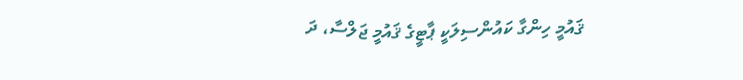ޤައުމީ ހިންގާ ކައުންސިލަކީ ޕާޓީގެ ޤައުމީ ޖަލްސާ، ދަ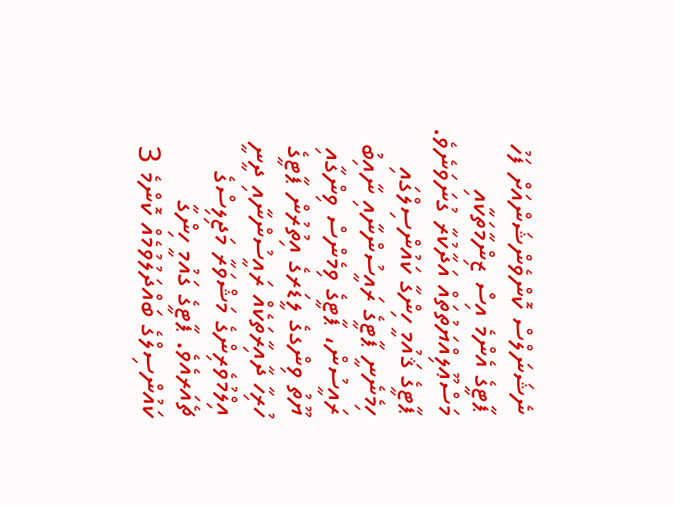ނެޝަނަލްސް ކޮންވެންޝަންއަށް ފަހު ޕާޓީގެ އެންމެ އިސް ޒިންމާތަކާއި މަސްޢޫލިއްޔަތުތައް އަދާކުރާ ގުނަވަނެވެ. ޕާޓީގެ ޤައުމީ ހިންގާ ކައުންސިލްގައި ހިމެނެނީ ޕާޓީގެ ރައީސުންނާއި ނާއިބު ރައީސުން، ޕާޓީގެ ވިމެންސް ވިންގާއި ޔޫތު ވިންގގެ ލީޑަރގެ އިތުރުން ޕާޓީގެ ހުރިހާ ދާއިރާތަކެއް ރައީސުންނާއި ދީނީ އިލްމުވެރިންގެ މަޝްވަރާ މަޖިލިސްގެ ޗެއަރއެވެ. ޕާޓީގެ ގައުމީ ހިންގާ ކައުންސިލްގެ ބައްދަލުވުމެއް ކޮންމެ 3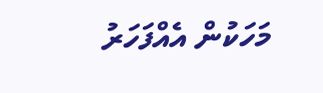މަހަކުން އެއްފަހަރު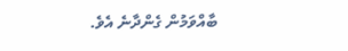ބާއްވަމުން ގެންދާނެ އެވެ.